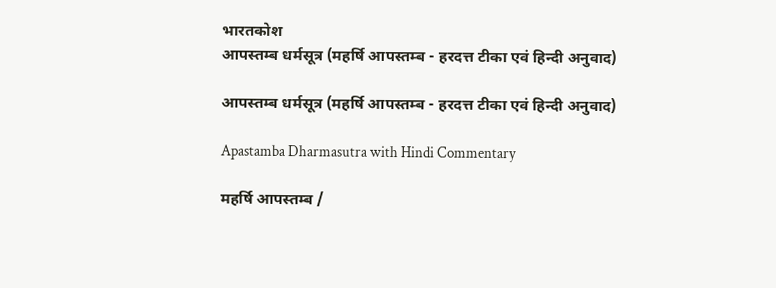भारतकोश
आपस्तम्ब धर्मसूत्र (महर्षि आपस्तम्ब - हरदत्त टीका एवं हिन्दी अनुवाद)

आपस्तम्ब धर्मसूत्र (महर्षि आपस्तम्ब - हरदत्त टीका एवं हिन्दी अनुवाद)

Apastamba Dharmasutra with Hindi Commentary

महर्षि आपस्तम्ब /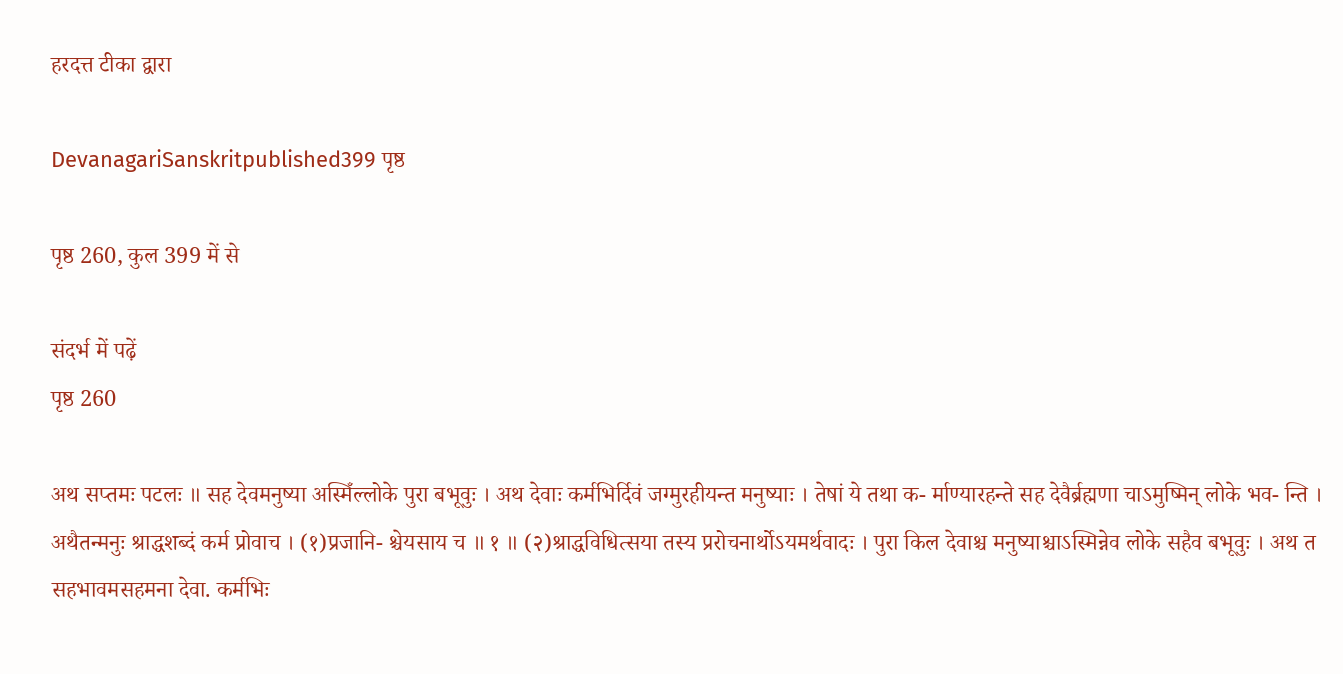हरदत्त टीका द्वारा

DevanagariSanskritpublished399 पृष्ठ

पृष्ठ 260, कुल 399 में से

संदर्भ में पढ़ें
पृष्ठ 260

अथ सप्तमः पटलः ॥ सह देवमनुष्या अस्मिँल्लोके पुरा बभूवुः । अथ देवाः कर्मभिर्दिवं जग्मुरहीयन्त मनुष्याः । तेषां ये तथा क- र्माण्यारहन्ते सह देवैर्ब्रह्मणा चाऽमुष्मिन् लोके भव- न्ति । अथैतन्मनुः श्राद्धशब्दं कर्म प्रोवाच । (१)प्रजानि- श्चेयसाय च ॥ १ ॥ (२)श्राद्धविधित्सया तस्य प्ररोचनार्थोऽयमर्थवादः । पुरा किल देवाश्च मनुष्याश्चाऽस्मिन्नेव लोके सहैव बभूवुः । अथ त सहभावमसहमना देवा. कर्मभिः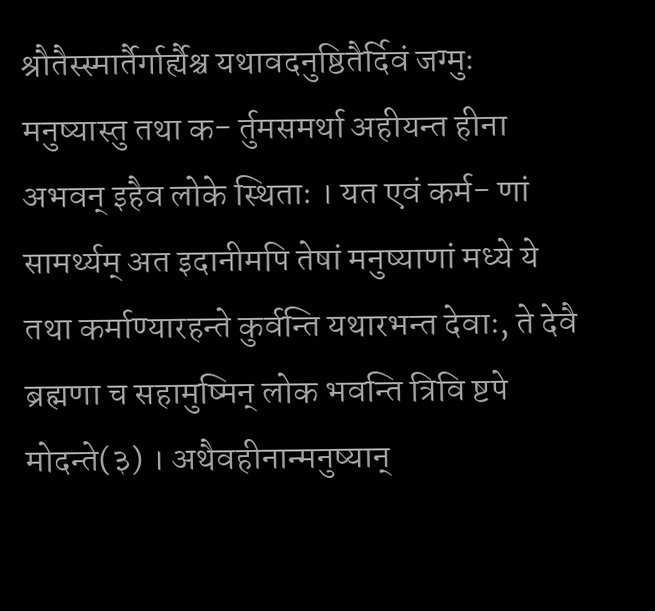श्रौतैस्स्मार्तैर्गा‌र्ह्यैश्च यथावदनुष्ठितैर्दिवं जग्मुः मनुष्यास्तु तथा क- र्तुमसमर्था अहीयन्त हीना अभवन् इहैव लोके स्थिताः । यत एवं कर्म- णां सामर्थ्यम् अत इदानीमपि तेषां मनुष्याणां मध्ये ये तथा कर्माण्यारहन्ते कुर्वन्ति यथारभन्त देवाः, ते देवै ब्रह्मणा च सहामुष्मिन् लोक भवन्ति त्रिवि ष्टपे मोदन्ते(३) । अथैवहीनान्मनुष्यान्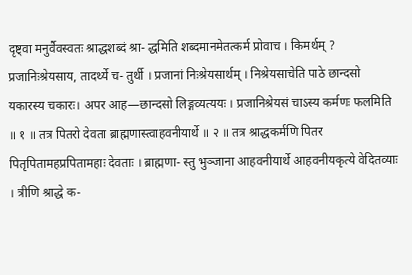दृष्ट्वा मनुर्वैवस्वतः श्राद्धशब्दं श्रा- द्धमिति शब्दमानमेतत्कर्म प्रोवाच । किमर्थम् ? प्रजानिःश्रेयसाय, तादर्थ्ये च- तुर्थी । प्रजानां निःश्रेयसार्थम् । निश्रेयसाचेति पाठे छान्दसो यकारस्य चकारः। अपर आह—छान्दसो लिङ्गव्यत्ययः । प्रजानिश्रेयसं चाऽस्य कर्मणः फलमिति ॥ १ ॥ तत्र पितरो देवता ब्राह्मणास्त्वाहवनीयार्थे ॥ २ ॥ तत्र श्राद्धकर्मणि पितर पितृपितामहप्रपितामहाः देवताः । ब्राह्मणा- स्तु भुञ्जाना आहवनीयार्थे आहवनीयकृत्ये वेदितव्याः । त्रीणि श्राद्धे क-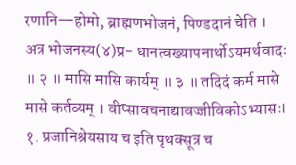रणानि—होमो, ब्राह्मणभोजनं, पिण्डदानं चेति । अत्र भोजनस्य(४)प्र- धानत्वख्यापनार्थोऽयमर्थवादः ॥ २ ॥ मासि मासि कार्यम् ॥ ३ ॥ तदिदं कर्म मासे मासे कर्तव्यम् । वीप्सावचनाद्यावज्जीविकोऽभ्यासः। १. प्रजानिश्रेयसाय च इति पृथक्सूत्र च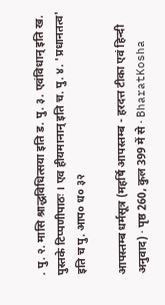. पु. २. मासि श्राद्धविधित्सया इति ड. पु. ३. एवंविधान् इति ख. पुस्तके टिप्पणीपाठः । एव हीयमानान् इति च. पु. ४. 'प्रधानतत्व' इति च पु. आप० ध० ३२

आपस्तम्ब धर्मसूत्र (महर्षि आपस्तम्ब - हरदत्त टीका एवं हिन्दी अनुवाद) · पृष्ठ 260, कुल 399 में से · BharatKosha